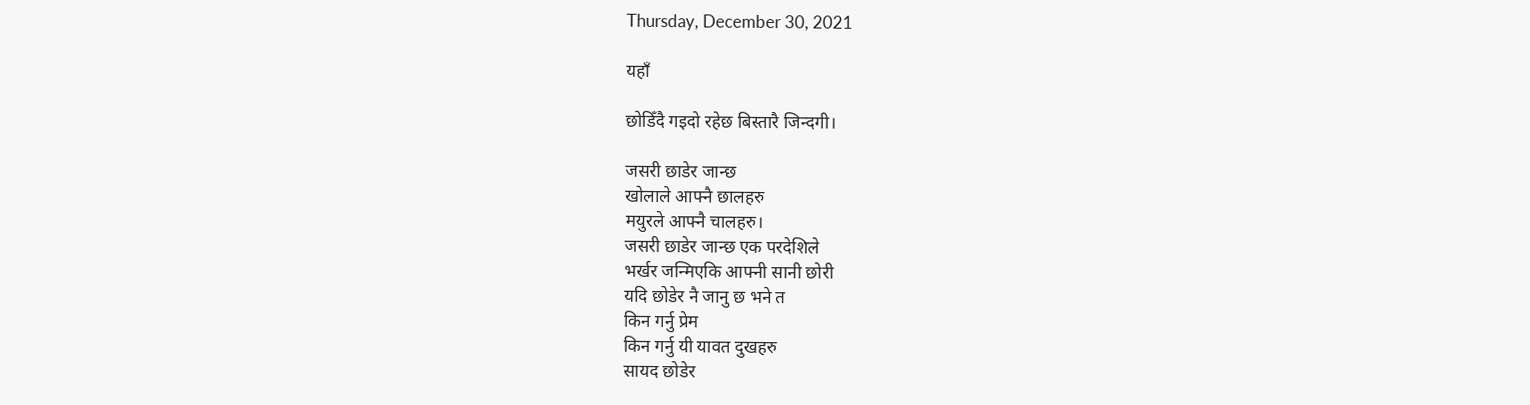Thursday, December 30, 2021

यहाँ

छोडिँदै गइदो रहेछ बिस्तारै जिन्दगी।

जसरी छाडेर जान्छ
खोलाले आफ्नै छालहरु
मयुरले आफ्नै चालहरु।
जसरी छाडेर जान्छ एक परदेशिले
भर्खर जन्मिएकि आफ्नी सानी छोरी
यदि छोडेर नै जानु छ भने त
किन गर्नु प्रेम
किन गर्नु यी यावत दुखहरु
सायद छोडेर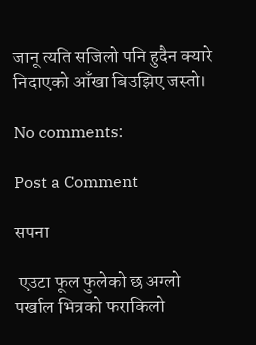जानू त्यति सजिलो पनि हुदैन क्यारे
निदाएको आँखा बिउझिए जस्तो।

No comments:

Post a Comment

सपना

 एउटा फूल फुलेको छ अग्लो पर्खाल भित्रको फराकिलो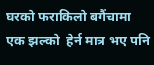घरको फराकिलो बगैंचामा एक झल्को  हेर्न मात्र भए पनि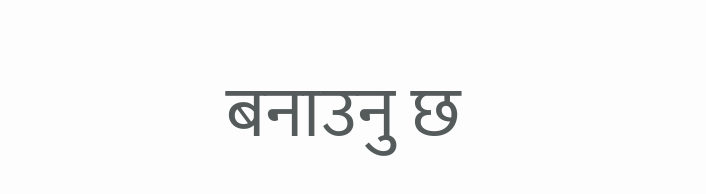बनाउनु छ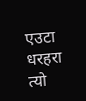एउटा धरहरा  त्यो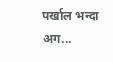पर्खाल भन्दा अग...